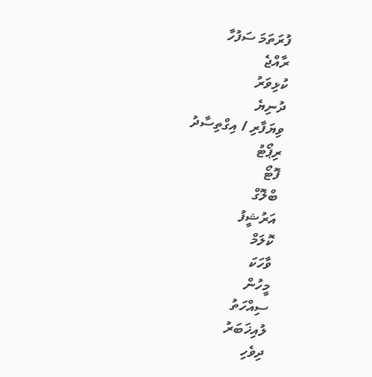ފުރަތަމަ ސަފުހާ
ރާއްޖެ
ކުޅިވަރު
ދުނިޔެ
ވިޔަފާރި / އިގްތިސާދު
ރިޕޯޓު
ފޮޓޯ
ބްލޮގް
އަރުޝީފު
ކޮލަމް
ވާހަކަ
މީހުން
ސިއްހަތު
ލުއިޚަބަރު
ދިވެހި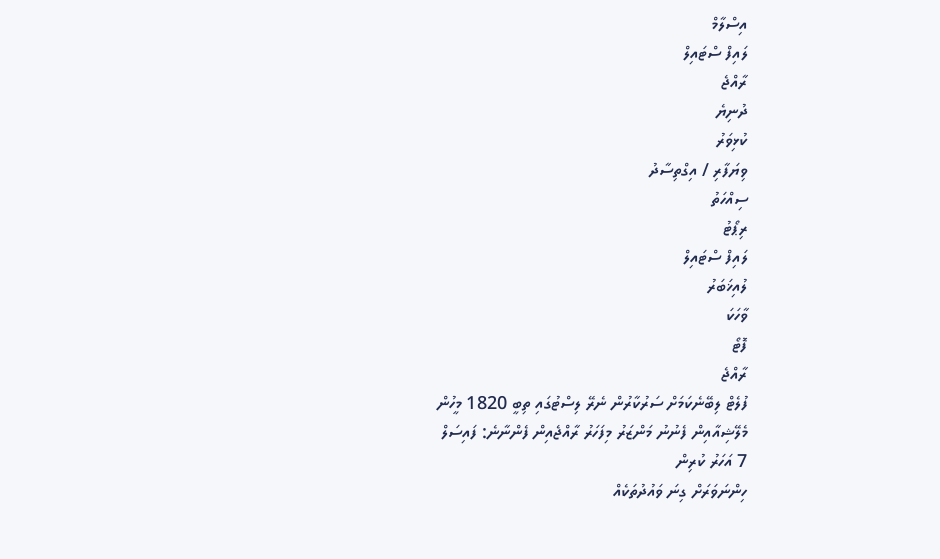އިސްލާމް
ލައިފް ސްޓައިލް
ރާއްޖެ
ދުނިޔެ
ކުޅިވަރު
ވިޔަފާރި / އިގްތިސާދު
ސިއްހަތު
ރިޕޯޓު
ލައިފް ސްޓައިލް
ލުއިޚަބަރު
ވާހަކަ
ފޮޓޯ
ރާއްޖެ
ފުލެޓް ލިބޭނެކަމަށް ސަރުކާރުން ނެރޭ ލިސްޓުގައި ތިބީ 1820 މީހުން
މެލޭޝިއާއިން ފެނުނު މަންޒަރު މިފަހަރު ރާއްޖެއިން ފެންނާނެ: ފައިސަލް
7 އަހަރު ކުރިން
ހިންނަވަރަށް ގިނަ ވައުދުތަކެއް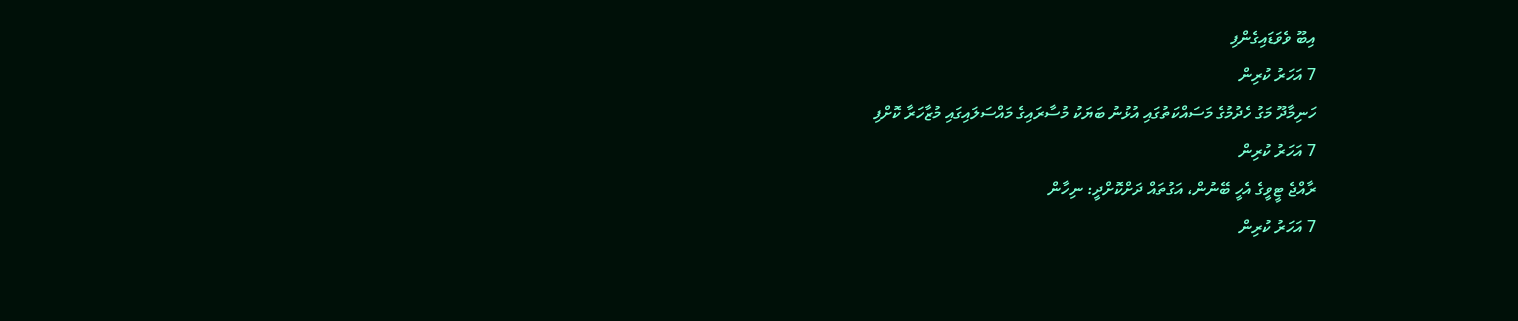އިބޫ ވެވަޑައިގެންފި
7 އަހަރު ކުރިން
ހަނިމާދޫ މަގު ހެދުމުގެ މަސައްކަތުގައި އުޅުނު ބަޔަކު މުސާރައިގެ މައްސަލައިގައި މުޒާހަރާ ކޮށްފި
7 އަހަރު ކުރިން
ރާއްޖެ ޓީވީގެ އެހީ ބޭނުން، އަގުތައް ދަށްކޮށްދީ: ނިހާން
7 އަހަރު ކުރިން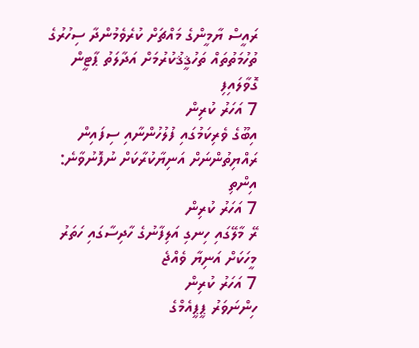ރައީސް ޔާމީންގެ މައްޗަށް ކުރެވެމުންދާ ސިހުރުގެ ތުހުމަތުތައް ތަހުޤީޤުކުރުމަށް އަދާލަތު ޕާޓީން ގޮވާލައިފި
7 އަހަރު ކުރިން
އިބޫގެ ވެރިކަމުގައި ފުލުހުންނާއި ސިފައިން ރައްޔިތުންނަށް އަނިޔާކުރާކަށް ނުފޮނުވާނެ: އިންތި
7 އަހަރު ކުރިން
ރޭ މާލޭގައި ހިނގި އަލިފާނުގެ ހާދިސާގައި ހަތަރު މީހަކަށް އަނިޔާ ވެއްޖެ
7 އަހަރު ކުރިން
ހިންނަވަރު ޕީޕީއެމްގެ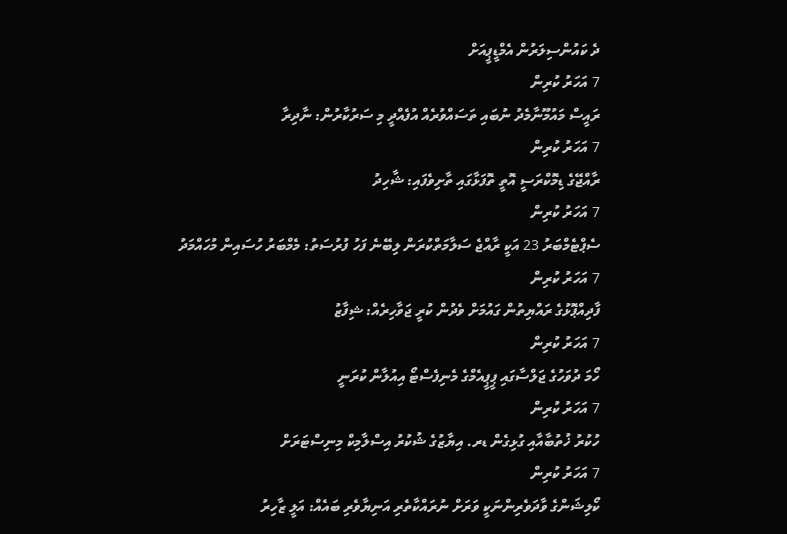ދެ ކައުންސިލަރުން އެމްޑީޕީއަށް
7 އަހަރު ކުރިން
ރައީސް މައުމޫނާމެދު ނުބައި ތަސައްވުރެއް އުފެއްދީ މި ސަރުކާރުން: ނާދިރާ
7 އަހަރު ކުރިން
ރާއްޖޭގެ ޑިމޮކްރަސީ އޮތީ ތޮފަޅާގައި ތާށިވެފައި: ޝާހިދު
7 އަހަރު ކުރިން
ސެޕްޓެމްބަރު 23 އަކީ ރާއްޖެ ސަލާމަތްކުރަން ލިބޭނެ ފަހު ފުރުސަތު: މެމްބަރު ހުސައިން މުހައްމަދު
7 އަހަރު ކުރިން
ފާދިއްޕޮޅުގެ ރައްޔިތުން ގައުމަށް ވެދުން ކުރީ ޖަވާހިރެއް: ޝިފާޒު
7 އަހަރު ކުރިން
ހޯމަ ދުވަހުގެ ޖަލްސާގައި ޕީޕީއެމްގެ މެނިފެސްޓޯ އިއުލާން ކުރަނީ
7 އަހަރު ކުރިން
ހުކުރު ޚުތުބާއާއި ގުޅިގެން ޑރ. އިޔާޒުގެ ޝުކުރު އިސްލާމިކް މިނިސްޓަރަށް
7 އަހަރު ކުރިން
ކޯލިޝަންގެ ވާދަވެރިންނަކީ ވަރަށް ނުރައްކާތެރި އަނިޔާވެރި ބައެއް: އަލީ ޒާހިރު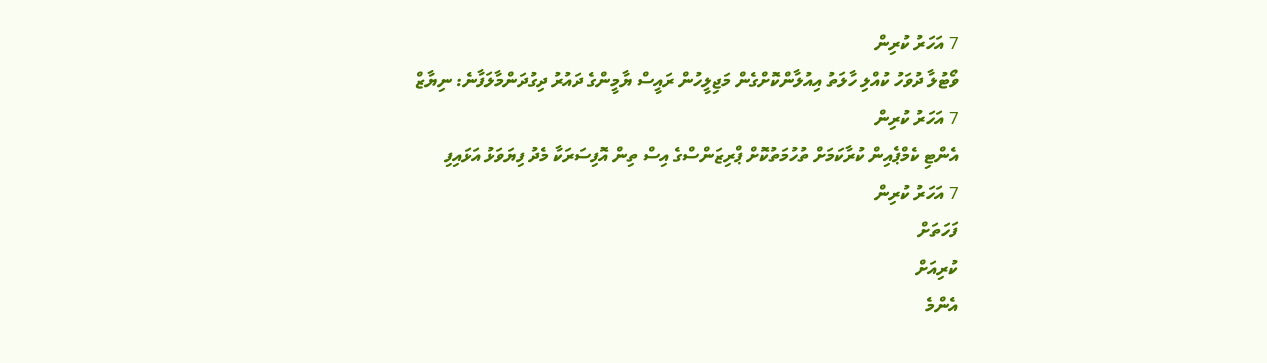7 އަހަރު ކުރިން
ވޯޓުލާ ދުވަހު ކުއްލި ހާލަތު އިއުލާންކޮށްގެން މަޖިލީހުން ރައީސް ޔާމީންގެ ދައުރު ދިގުދަންމާލަފާނެ: ނިޔާޒް
7 އަހަރު ކުރިން
އެންޓި ކެމްޕެއިން ކުރާކަމަށް ތުހުމަތުކޮށް ޕްރިޒަންސްގެ އިސް ތިން އޮފިސަރަކާ މެދު ފިޔަވަޅު އަޅައިފި
7 އަހަރު ކުރިން
ފަހަތަށް
ކުރިއަށް
އެންމެ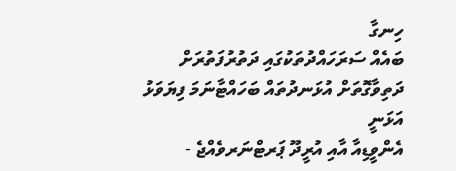ހިނގާ
ބައެއް ސަރަހައްދުތަކުގައި ދަތުރުފަތުރަށް ދަތިވާގޮތަށް އުޅަނދުތައް ބަހައްޓާނަމަ ފިޔަވަޅު އަޅަނީ
އެންވީޑިއާ އާއި އުރީދޫ ޕަރޓްނަރވެއްޖެ -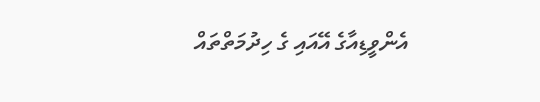އެންވީޑިއާގެ އޭއައި ގެ ހިދުމަތްތައް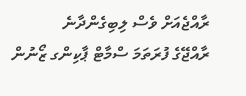ރާއްޖެއަށް ވެސް ލިބިގެންދާނެ
ރާއްޖޭގެ ފުރަތަމަ ސްމާޓް ޕާކިންގ ޒޯނުން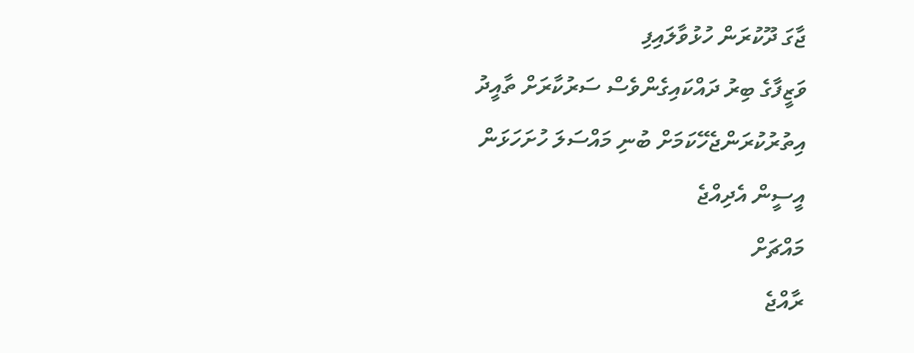ޖާގަ ދޫކުރަން ހުޅުވާލައިފި
ވަޒީފާގެ ބިރު ދައްކައިގެންވެސް ސަރުކާރަށް ތާއީދު އިތުރުކުރަންޖެހޭކަމަށް ބުނި މައްސަލަ ހުށަހަޅަން އީސީން އެދިއްޖެ
މައްޗަށް
ރާއްޖެ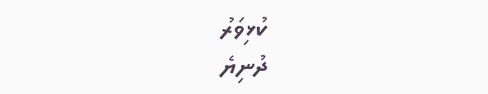ކުޅިވަރު
ދުނިޔެ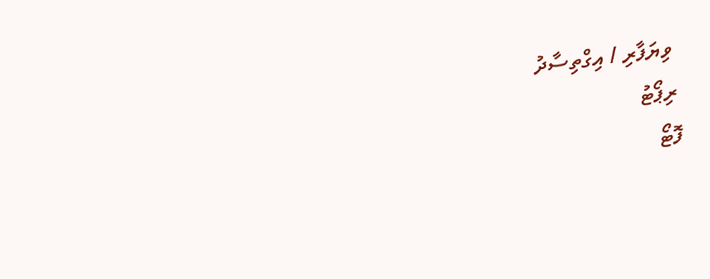ވިޔަފާރި / އިގްތިސާދު
ރިޕޯޓު
ފޮޓޯ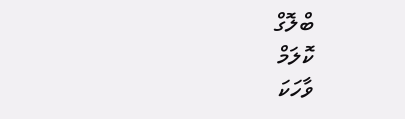ބްލޮގް
ކޮލަމް
ވާހަކަ